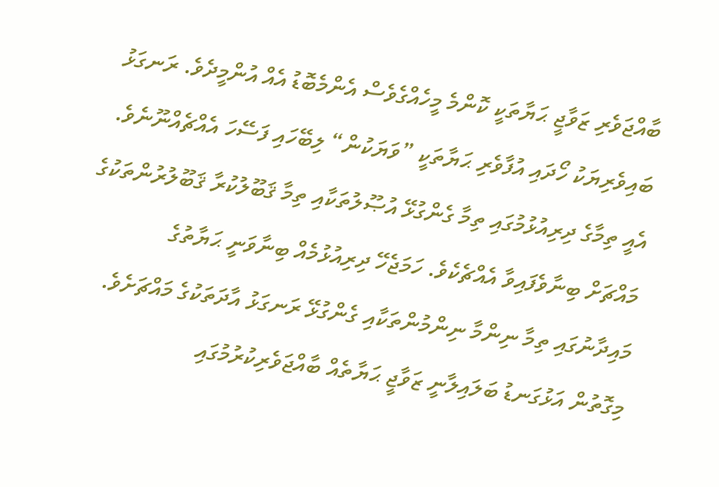ބާއްޖަވެރި ޒަވާޖީ ޙަޔާތަކީ ކޮންމެ މީހެއްގެވެސް އެންމެބޮޑު އެއް އުންމީދެވެ. ރަނގަޅު ބައިވެރިޔަކު ހޯދައި އުފާވެރި ޙަޔާތަކީ ”ވަޔަކުން“ ލިބޭހައި ފަސޭހަ އެއްޗެއްނޫނެވެ. އެއީ ތިމާގެ ދިރިއުޅުމުގައި ތިމާ ގެންގުޅޭ އުޞޫލުތަކާއި ތިމާ ޤަބޫލުކުރާ ޤަބޫލުރުންތަކުގެ މައްޗަށް ބިނާވެފައިވާ އެއްޗެކެވެ. ހަމަޖެހޭ ދިރިއުޅުމެއް ބިނާވަނީ ޙަޔާތުގެ މައިދާނުގައި ތިމާ ނިންމާ ނިންމުންތަކާއި ގެންގުޅޭ ރަނގަޅު އާދަތަކުގެ މައްޗަށެވެ. މިގޮތުން އަޅުގަނޑު ބަލައިލާނީ ޒަވާޖީ ޙަޔާތެއް ބާއްޖަވެރިކުރުމުގައި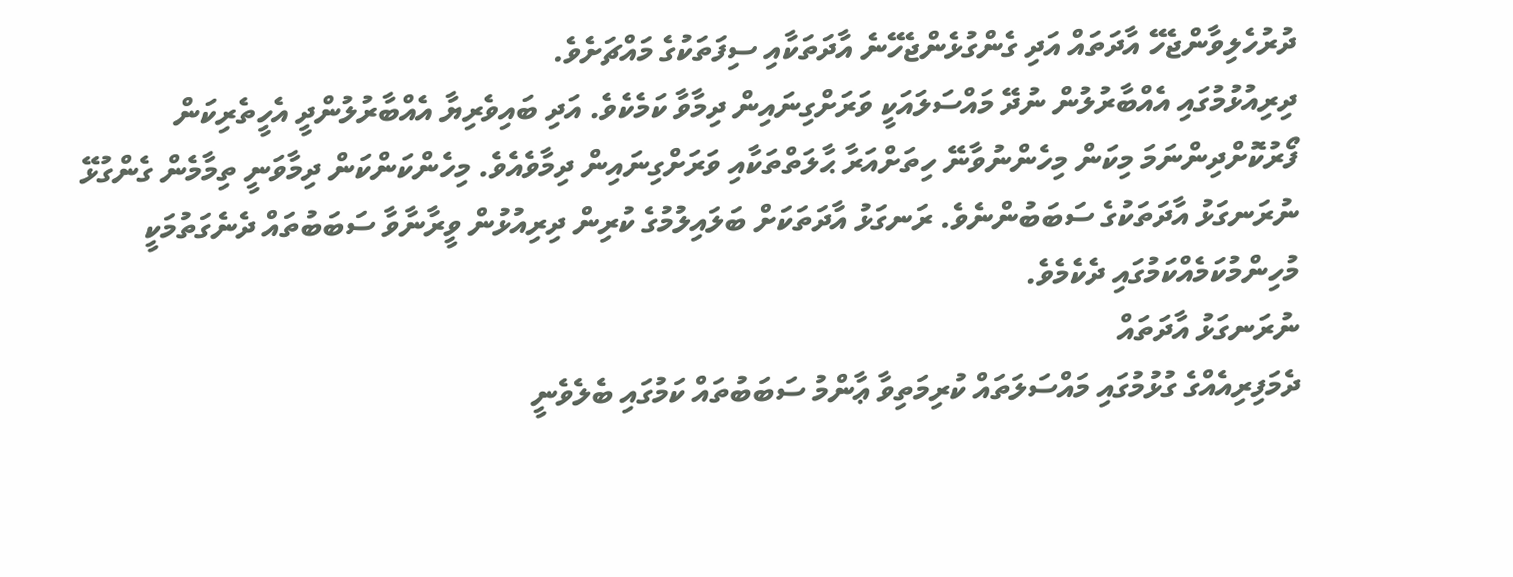ދުރުހެލިވާންޖެހޭ އާދަތައް އަދި ގެންގުޅެންޖެހޭނެ އާދަތަކާއި ސިފަތަކުގެ މައްޗަށެވެ.
ދިރިއުޅުމުގައި އެއްބާރުލުން ނުދޭ މައްސަލައަކީ ވަރަށްގިނައިން ދިމާވާ ކަމެކެވެ. އަދި ބައިވެރިޔާ އެއްބާރުލުންދީ އެހީތެރިކަން ފޯރުކޮށްދިންނަމަ މިކަން މިހެންނުވާނޭ ހިތަށްއަރާ ޙާލަތްތަކާއި ވަރަށްގިނައިން ދިމާވެއެވެ. މިހެންކަންކަން ދިމާވަނީ ތިމާމެން ގެންގުޅޭ ނުރަނގަޅު އާދަތަކުގެ ސަބަބުންނެވެ. ރަނގަޅު އާދަތަކަށް ބަލައިލުމުގެ ކުރިން ދިރިއުޅުން ވީރާނާވާ ސަބަބުތައް ދެނެގަތުމަކީ މުހިންމުކަމެއްކަމުގައި ދެކެމެވެ.
ނުރަނގަޅު އާދަތައް
ދެމަފިރިއެއްގެ ގުޅުމުގައި މައްސަލަތައް ކުރިމަތިވާ ޢާންމު ސަބަބުތައް ކަމުގައި ބެލެވެނީ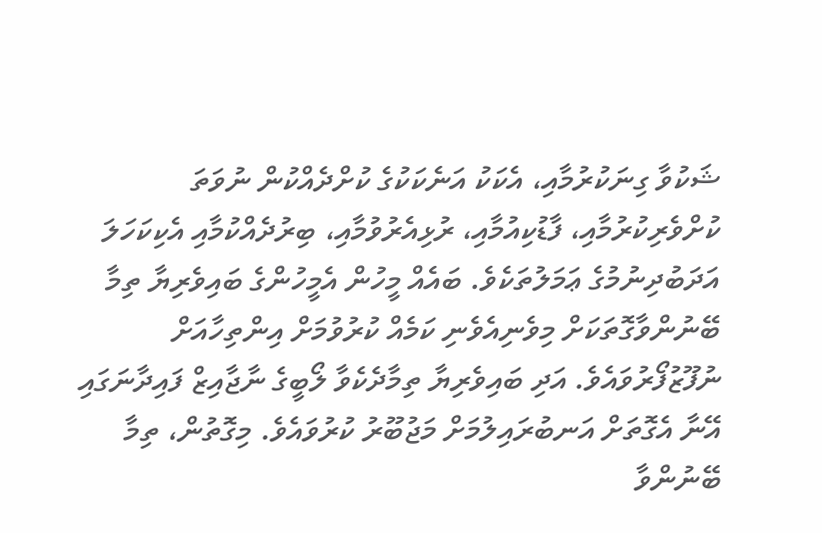ޝަކުވާ ގިނަކުރުމާއި، އެކަކު އަނެކަކުގެ ކުށްދެއްކުން ނުވަތަ ކުށްވެރިކުރުމާއި، ފާޑުކިއުމާއި، ރުޅިއެރުވުމާއި، ބިރުދެއްކުމާއި އެކިކަހަލަ އަދަބުދިނުމުގެ ޢަމަލުތަކެވެ. ބައެއް މީހުން އެމީހުންގެ ބައިވެރިޔާ ތިމާ ބޭނުންވާގޮތަކަށް މިވެނިއެވެނި ކަމެއް ކުރުވުމަށް އިންތިހާއަށް ނުފޫޒުފޯރުވައެވެ. އަދި ބައިވެރިޔާ ތިމާދެކެވާ ލޯބީގެ ނާޖާއިޒް ފައިދާނަގައި އޭނާ އެގޮތަށް އަނބުރައިލުމަށް މަޖުބޫރު ކުރުވައެވެ. މިގޮތުން، ތިމާ ބޭނުންވާ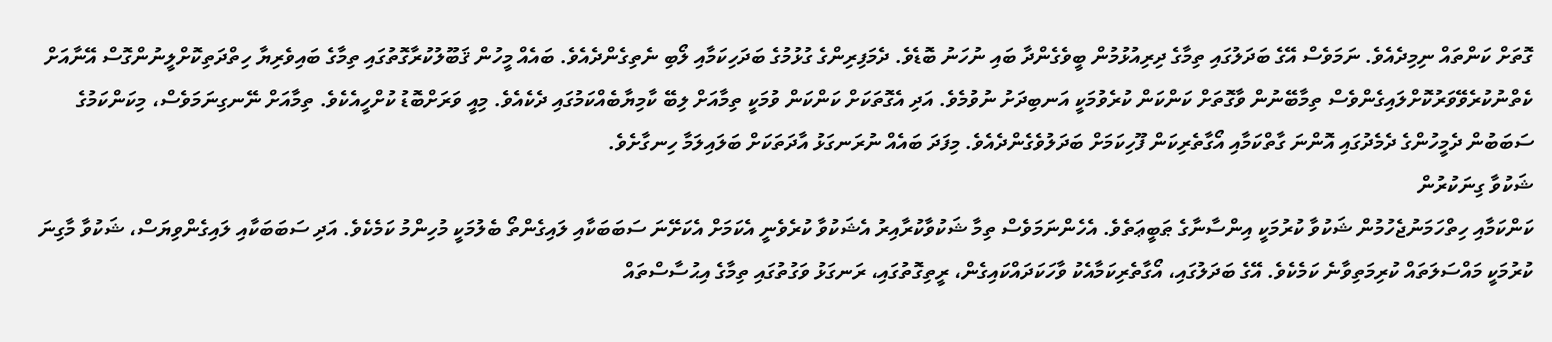ގޮތަށް ކަންތައް ނިމިދެއެވެ. ނަމަވެސް އޭގެ ބަދަލުގައި ތިމާގެ ދިރިއުޅުމުން ބީވެގެންދާ ބައި ނުހަނު ބޮޑެވެ. ދެމަފިރިންގެ ގުޅުމުގެ ބަދަހިކަމާއި ލޯބި ނެތިގެންދެއެވެ. ބައެއް މީހުން ޤަބޫލުކުރާގޮތުގައި ތިމާގެ ބައިވެރިޔާ ހިތްދަތިކޮށްލީނުންގޮސް އޭނާއަށް ކެތްނުކުރެވޭވަރުކޮށްލައިގެންވެސް ތިމާބޭނުން ވާގޮތަށް ކަންކަން ކުރެވުމަކީ އަނބިދަށު ނުވުމެވެ. އަދި އެގޮތަކަށް ކަންކަން ވުމަކީ ތިމާއަށް ލިބޭ ކާމިޔާބެއްކަމުގައި ދެކެއެވެ. މިއީ ވަރަށްބޮޑު ކުށްހީއެކެވެ. ތިމާއަށް ނޭނގިނަމަވެސް، މިކަންކަމުގެ ސަބަބުން ދެމީހުންގެ ދެމެދުގައި އޮންނަ ގާތްކަމާއި އޯގާތެރިކަން ފޫހިކަމަށް ބަދަލުވެގެންދެއެވެ. މިފަދަ ބައެއް ނުރަނގަޅު އާދަތަކަށް ބަލައިލަމާ ހިނގާށެވެ.
ޝަކުވާ ގިނަކުރުން
ކަންކަމާއި ހިތްހަމަނުޖެހުމުން ޝަކުވާ ކުރުމަކީ އިންސާނާގެ ޠަބީޢަތެވެ. އެހެންނަމަވެސް ތިމާ ޝަކުވާކުރާއިރު އެޝަކުވާ ކުރެވެނީ އެކަމަށް އެކަށޭނަ ސަބަބަކާއި ލައިގެންތޯ ބެލުމަކީ މުހިންމު ކަމެކެވެ. އަދި ސަބަބަކާއި ލައިގެންވިޔަސް، ޝަކުވާ މާގިނަ ކުރުމަކީ މައްސަލަތައް ކުރިމަތިވާނެ ކަމެކެވެ. އޭގެ ބަދަލުގައި، އޯގާތެރިކަމާއެކު ވާހަކަދައްކައިގެން، ރީތިގޮތުގައި، ރަނގަޅު ވަގުތުގައި ތިމާގެ އިޙުސާސްތައް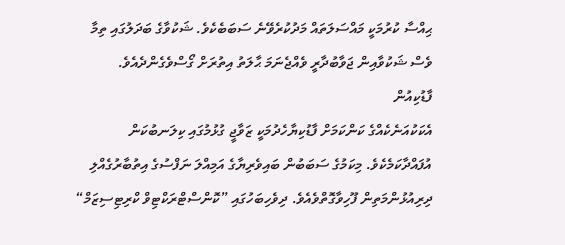ޙިއްސާ ކުރުމަކީ މައްސަލަތައް މަދުކުރެވޭނެ ސަބަބެކެވެ. ޝަކުވާގެ ބަދަލުގައި ތިމާ ވެސް ޝަކުވާއިން ޖަވާބުދާރީ ވެއްޖެނަމަ ޙާލަތު އިތުރަށް ގޯސްވެގެންދެއެވެ.
ފާޑުކިއުން
އެކަކުއަނެކެއްގެ ކަންކަމަށް ފާޑުކިޔާހެދުމަކީ ޒަވާޖީ ގުޅުމުގައި ކިލަނބުކަން އުފައްދާކަމެކެވެ. މިކަމުގެ ސަބަބުން ބައިވެރިޔާގެ އަމިއްލަ ނަފްސުގެ އިތުބާރުގެއްލި ދިރިއުޅުންމަތިން ފޫހިވާގޮތްވެއެވެ. ދިވެހިބަހުގައި ”ކޮންސްޓްރަކްޓިވް ކްރިޓިސިޒަމް“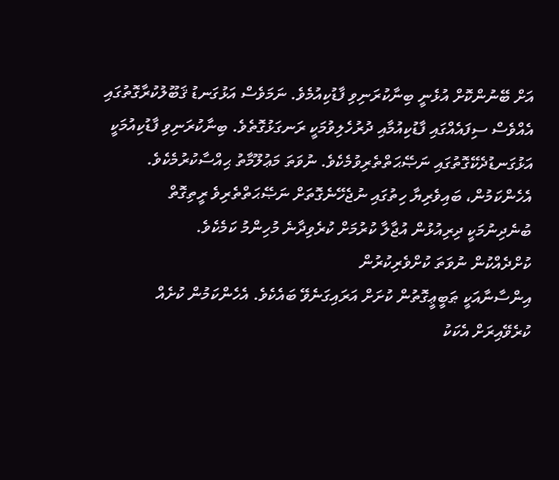އަށް ބޭނުންކޮށް އުޅެނީ ބިނާކުރަނިވި ފާޑުކިއުމެވެ. ނަމަވެސް އަޅުގަނޑު ޤަބޫލުކުރާގޮތުގައި އެއްވެސް ސިފައެއްގައި ފާޑުކިއުމާއި ދުރުހެލިވުމަކީ ރަނގަޅުގޮތެވެ. ބިނާކުރަނިވި ފާޑުކިއުމަކީ އަޅުގަނޑުދެކޭގޮތުގައި ނަޞޭޙަތްތެރިވުމެކެވެ. ނުވަތަ މަޢުލޫމާތު ޙިއްސާކުރުމެކެވެ. އެހެންކަމުން، ބައިވެރިޔާ ހިތުގައި ނުޖެހޭނެގޮތަށް ނަޞޭޙަތްތެރިވެ ރީތިގޮތް ބުނެދިނުމަކީ ދިރިއުޅުން އުޖާލާ ކުރުމަށް ކުރެވިދާނެ މުހިންމު ކަމެކެވެ.
ކުށްދެއްކުން ނުވަތަ ކުށްވެރިކުރުން
އިންސާނާއަކީ ޠަބީޢީގޮތުން ކުށަށް އަރައިގަނެވޭ ބައެކެވެ. އެހެންކަމުން ކުށެއް ކުރެވޭއިރަށް އެކަކު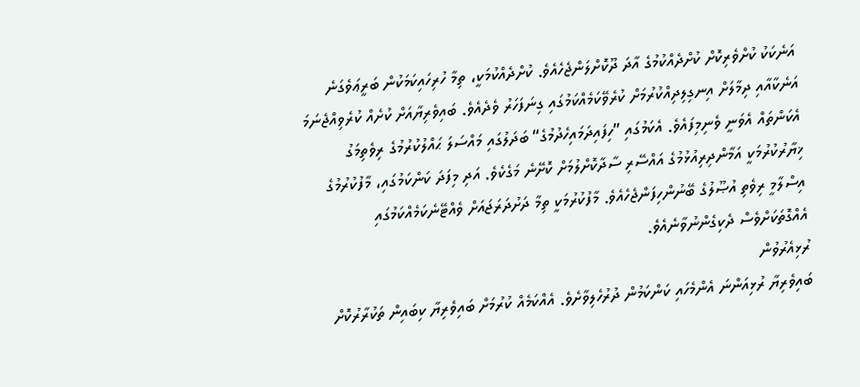އަނެކަކު ކުށްވެރިކޮށް ކުށްދެއްކުމުގެ އާދަ ދޫކޮށްލަންޖެހެއެވެ. ކުށްދެއްކުމަކީ، ތިމާ ހުރިހައިކަމަކުން ބަރީޢަވެގަނެ އަނެކާއާއި ދިމާލަށް އިނގިލިދިއްކުރުމަށް ކުރެވޭކަމެއްކަމުގައި ގިނަފަހަރު ވެދެއެވެ. ބައިވެރިޔާއަށް ކުށެއް ކުރެވިއްޖެނަމަ އެކަންތައް އެވަނީ ވެނިމިފައެވެ. އެކަމުގައި ”ހިފައިދަމައިހެދުމުގެ“ ބަދަލުގައި މައްސަލަ ޙައްލުކުރުމުގެ ރިވެތިމަގު ޚިޔާރުކުރުމަކީ އަމާންދިރިއުޅުމުގެ އައްސޭރި ސާދާކޮށްލުމަށް ކޮށޭނެ މަގެކެވެ. އަދި މިފަދަ ކަންކަމުގައި، މާފުކުރުމުގެ އިސްލާމީ ރިވެތި އުޞޫލުގެ ބޭނުންހިފަންޖެހެއެވެ. މާފުކުރުމަކީ ތިމާ ދަށުދަރަޖައަށް ވެއްޓޭނެކަމެއްކަމުގައި އެއްގޮތަކަށްވެސް ދެކިގެންނުވާނެއެވެ.
ރުޅިއެރުވުން
ބައިވެރިޔާ ރުޅިއަންނަ އެންމެހައި ކަންކަމުން ދުރުހެލިވާށެވެ. އެއްކަމެއް ކުރުމަށް ބައިވެރިޔާ ކިބައިން ތަކުރާރުކޮށް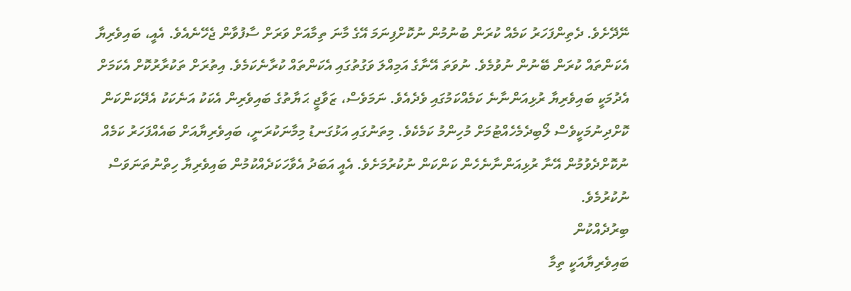ނޭދޭށެވެ. ދެތިންފަހަރު ކަމެއް ކުރަން ބުނުމުން ނުކޮށްފިނަމަ އޭގެ މާނަ ތިމާއަށް ވަރަށް ސާފުވާން ޖެހޭނެއެވެ. އެއީ، ބައިވެރިޔާ އެކަންތައް ކުރަން ބޭނުން ނުވުމެވެ. ނުވަތަ އޭނާގެ އަމިއްލަ ވަގުތުގައި އެކަންތައް ކުރާނެކަމެވެ. އިތުރަށް ތަކުރާރުކޮށް އެކަމަށް އެދުމަކީ ބައިވެރިޔާ ރުޅިއަންނާނެ ކަމެއްކަމުގައި ވެދެއެވެ. ނަމަވެސް، ޒަވާޖީ ޙަޔާތުގެ ބައިވެރިން އެކަކު އަނެކަކު އެދޭކަންކަން ކޮށްދިނުމަކީވެސް ލޯބިދެމެހެއްޓުމަށް މުހިންމު ކަމެކެވެ. މިތަނުގައި އަޅުގަނޑު މިމާނަކުރަނީ، ބައިވެރިޔާއަށް ބައެއްފަހަރު ކަމެއް ނުކޮށްދެވުމުން އޭނާ ރުޅިއަންނާނެހެން ކަންކަން ނުކުރުމަށެވެ. އެއީ އަބަދު އެވާހަކަދެއްކުމުން ބައިވެރިޔާ ހިތްނުތަނަވަސް ނުކުރުމެވެ.
ބިރުދެއްކުން
ބައިވެރިޔާއަކީ ތިމާ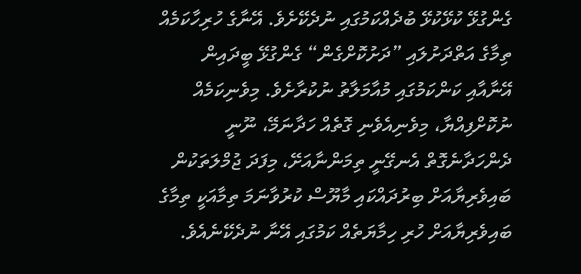ގެންގުޅޭ ކުޅޭކުޅޭ ބުދެއްކަމުގައި ނުދެކޭށެވެ. އޭނާގެ ހުރިހާކަމެއް ތިމާގެ އަތްދަށުލައި ”ދަށުކޮށްގެން“ ގެންގުޅޭ ބީދައިން އޭނާއާއި ކަންކަމުގައި މުއާމަލާތު ނުކުރާށެވެ. މިވެނިކަމެއް ނުކޮށްފިއްޔާ، މިވެނިއެވެނި ގޮތެއް ހަދާނަމޭ، ނޫނީ ދެންހަދާނެގޮތް އެނގޭނީ ތިމަންނާއަށޭ، މިފަދަ ޖުމްލަތަކުން ބައިވެރިޔާއަށް ބިރުދައްކައި މާޔޫސް ކުރުވާނަމަ ތިމާއަކީ ތިމާގެ ބައިވެރިޔާއަށް ހުރި ހިމާޔަތެއް ކަމުގައި އޭނާ ނުދެކޭނެއެވެ.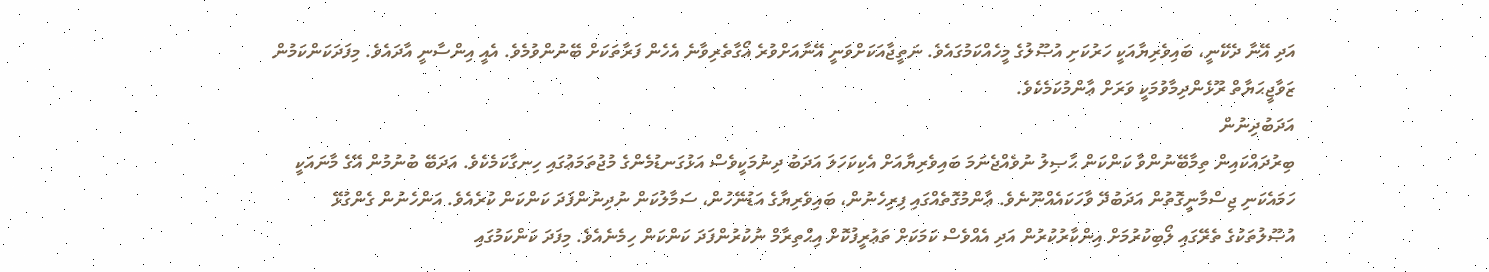އަދި އޭނާ ދެކޭނީ، ބައިވެރިޔާއަކީ ހަރުކަށި އުޞޫލުގެ މީހެއްކަމުގައެވެ. ނަތީޖާއަކަށްވަނީ އޭނާއަށްވުރެ އޯގާތެރިވާނެ އެހެން ފަރާތަކަށް ބޭނުންވުމެވެ. އެއީ އިންސާނީ އާދައެވެ. މިފަދަކަންކަމުން ޒަވާޖީޙަޔާތް ރޫޅެންދިމާވުމަކީ ވަރަށް ޢާންމުކަމެކެވެ.
އަދަބުދިނުން
ބިރުދައްކައިން ތިމާބޭނުންވާ ކަންކަން ޙާޞިލު ނުވެއްޖެނަމަ ބައިވެރިޔާއަށް އެކިކަހަލަ އަދަބު ދިނުމަކީވެސް އަޅުގަނޑުމެންގެ މުޖުތަމަޢުގައި ހިނގާކަމެކެވެ. އަދަބޭ ބުނުމުން އޭގެ މާނައަކީ ހަމައެކަނި ޖިސްމާނީގޮތުން އަދަބުދޭ ވާހަކައެއްނޫނެވެ. ޢާންމުގޮތެއްގައި ފިރިހެނުން، ބައިވެރިޔާގެ އަޑުނޭހުން، ސަމާލުކަން ނުދިނުންފަދަ ކަންކަން ކުރެއެވެ. އަންހެނުން ގެންގުޅޭ އުޞޫލުތަކުގެ ތެރޭގައި ލޯބިކުރުމަށް އިންކާރުކުރުން އަދި އެއްވެސް ކަމަކަށް ތަޢުރީފުކޮށް އިޙްތިރާމް ނުކުރުންފަދަ ކަންކަން ހިމެނެއެވެ. މިފަދަ ކަންކަމުގައި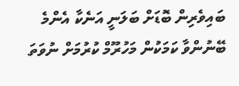ބައިވެރިން ބޮޑަށް ބަލަނީ އަނެކާ އެންމެ ބޭނުންވާ ކަމަކުން މަހުރޫމް ކުރުމަށް ނުވަތަ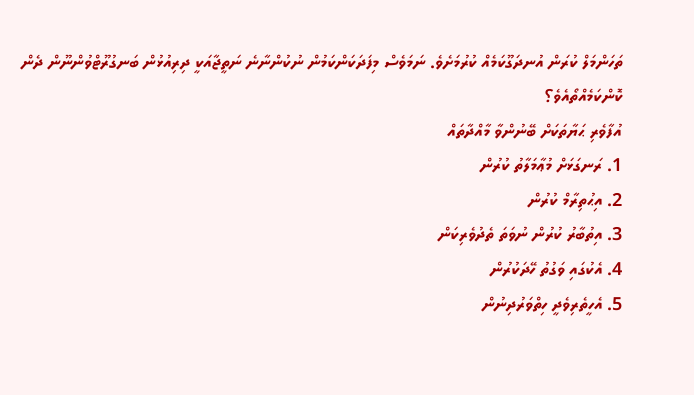ތަހަންމަލް ކުރަން އުނދަގޫކަމެއް ކުރުމަށެވެ. ނަމަވެސް މިފަދަކަންކަމުން ނުކުންނާނެ ނަތީޖާއަކީ ދިރިއުޅުން ބަނގުރޫޓްވުންނޫން ދެން ކޮންކަމެއްތޯއެވެ؟
އުފާވެރި ޙަޔާތަކަށް ބޭނުންވާ މާއްދާތައް
1. ރަނގަޅަށް މުޢާމަލާތު ކުރުން
2. އިޙުތިރާމް ކުރުން
3. އިތުބާރު ކުރުން ނުވަތަ ތެދުވެރިކަން
4. އެކުގައި ވަގުތު ހޭދަކުރުން
5. އެހީތެރިވެދީ ހިތްވަރުދިނުން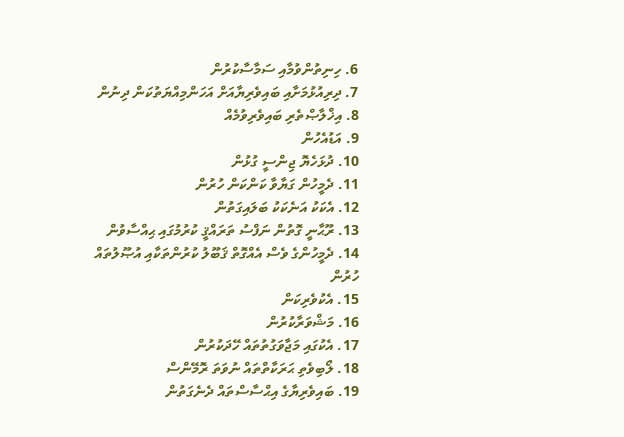6. ހިނިތުންވުމާއި ސަމާސާކުރުން
7. ދިރިއުޅުމަށާއި ބައިވެރިޔާއަށް އަހަންމިއްޔަތުކަން ދިނުން
8. އިޚްލާޞްތެރި ބައިވެރިވުމެއް
9. އަޑުއެހުން
10. ދުޅަހެޔޮ ޖިންސީ ގުޅުން
11. ދެމީހުން ގަޔާވާ ކަންކަން ހުރުން
12. އެކަކު އަނެކަކު ބަލައިގަތުން
13. ރޫޙާނީ ގޮތުން ނަފްސު ތަރައްޤީ ކުރުމުގައި ޙިއްސާވުން
14. ދެމީހުންގެ ވެސް އެއްގޮތް ޤަބޫލު ކުރުންތަކާއި އުޞޫލުތައް ހުރުން
15. އެކުވެރިކަން
16. މަޝްވަރާކުރުން
17. އެކުގައި މަޖާވަގުތުތައް ހޭދަކުރުން
18. ލޯބިވެތި ޙަރަކާތްތައް ނުވަތަ ރޮމޭންސް
19. ބައިވެރިޔާގެ އިޙްސާސްތައް ދެނެގަތުން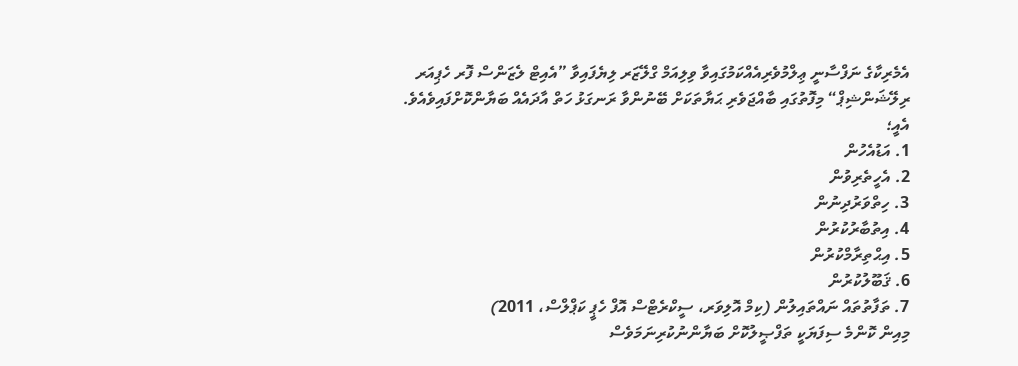އެމެރިކާގެ ނަފްސާނީ ޢިލްމުވެރިއެއްކަމުގައިވާ ވިލިއަމް ގްލޭޒަރ ލިޔެފައިވާ ”އެއިޓް ލެޒަންސް ފޮރ ހެޕިއަރ ރިލޭޝަންޝިޕް“ މިފޮތުގައި ބާއްޖަވެރި ޙަޔާތަކަށް ބޭނުންވާ ރަނގަޅު ހަތް އާދައެއް ބަޔާންކޮށްފައިވެއެވެ. އެއީ؛
1. އަޑުއެހުން
2. އެހީތެރިވުން
3. ހިތްވަރުދިނުން
4. އިތުބާރުކުރުން
5. އިޙްތިރާމްކުރުން
6. ޤަބޫލުކުރުން
7. ތަފާތުތައް ނައްތައިލުން (ކިމް އޮލިވަރ، ސީކްރެޓްސް އޮފް ހެޕީ ކަޕްލްސް، 2011)
މިއިން ކޮންމެ ސިފަޔަކީ ތަފްޞީލުކޮށް ބަޔާންނުކުރިނަމަވެސް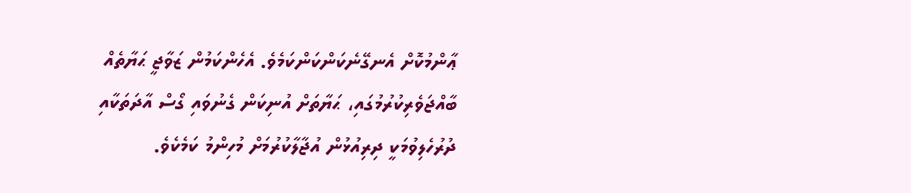ޢާންމުކޮށް އެނގޭނެކަންކަންކަމެވެ. އެހެންކަމުން ޒަވާޖީ ޙަޔާތެއް ބާއްޖަވެރިކުރުމުގައި، ޙަޔާތަށް އުނިކަން ގެނުވައި ގޯސް އާދަތަކާއި ދުރުހެލިވުމަކީ ދިރިއުޅުން އުޖާލާކުރުމަށް މުހިންމު ކަމެކެވެ.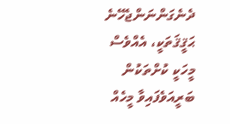ދެނެގަންނަންޖެހޭނެ ޙަޤީޤަތަކީ، އެއްވެސް މީހަކީ ކުށްތަކުން ބަރީއަވެފައިވާ މީހެއް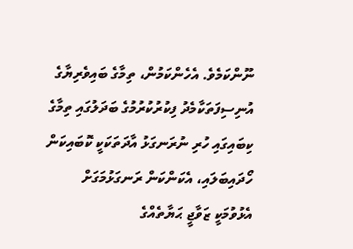ނޫންކަމެވެ. އެހެންކަމުން، ތިމާގެ ބައިވެރިޔާގެ އުނިސިފަތަކާމެދު ފިކުރުކުރުމުގެ ބަދަލުގައި ތިމާގެ ކިބައިގައި ހުރި ނުރަނގަޅު އާދަތަކަކީ ކޮބައިކަން ހޯދައިބަލައި، އެކަންކަން ރަނގަޅުމަގަށް އެޅުވުމަކީ ޒަވާޖީ ޙަޔާތެއްގެ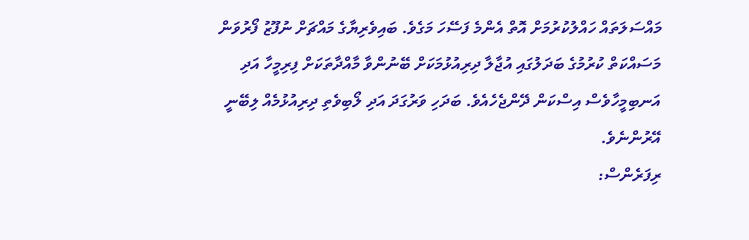މައްސަލަތައް ހައްލުކުރުމަށް އޮތް އެންމެ ފަސޭހަ މަގެވެ. ބައިވެރިޔާގެ މައްޗަށް ނުފޫޒު ފޯރުވަން މަސައްކަތް ކުރުމުގެ ބަދަލުގައި އުޖާލާ ދިރިއުޅުމަކަށް ބޭނުންވާ މާއްދާތަކަށް ފިރިމީހާ އަދި އަނބިމީހާވެސް އިސްކަން ދޭންޖެހެއެވެ. ބަދަހި ވަރުގަދަ އަދި ލޯބިވެތި ދިރިއުޅުމެއް ލިބޭނީ އޭރުންނެވެ.
ރިފަރެންސް: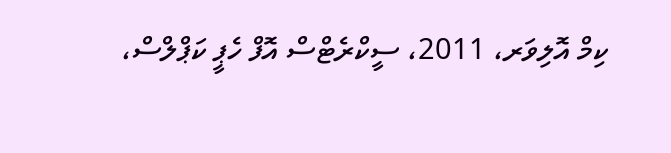ކިމް އޮލިވަރ، 2011، ސީކްރެޓްސް އޮފް ހެޕީ ކަޕްލްސް،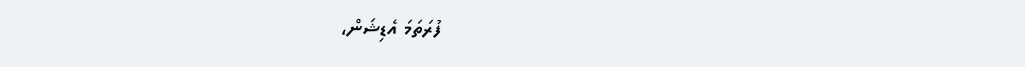ފުރަތަމަ އެޑިޝަން،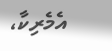އެމެރިކާ،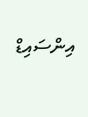އިންސައިޑް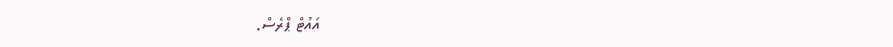އައުޓް ޕްރެސް.